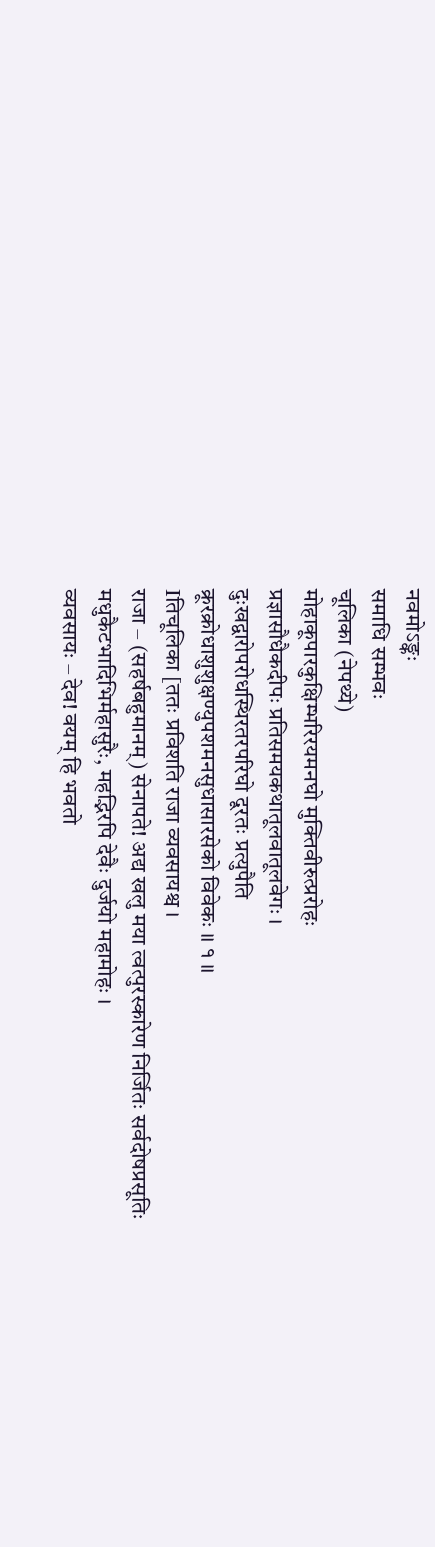नवमोऽङ्कः
समाधि सम्भवः
चूलिका (नेपथ्ये)
मोहाकूपारकुक्षिम्भरिरयमनघो मुक्तिवीरुत्प्ररोहः
प्रज्ञासौधैकदीपः प्रतिसमयकथातूलवातूलवेगः ।
दुःखद्वारोपरोधस्थिरतरपरिघो दूरतः प्रत्युपैति
क्रूरक्रोधाशुशुक्षण्युपशमनसुधासारसेको विवेकः ॥ १ ॥
Iतिचूलिका [ततः प्रविशति राजा व्यवसायश्च ।
राजा – (सहर्षबहुमानम्) सेनापते! अद्य खलु मया त्वत्पुरस्कारेण निर्जितः सर्वदोषप्रसूतिः मधुकैटभादिभिर्महासुरैः, महद्भिरपि देवैः दुर्जयो महामोहः ।
व्यवसायः – देव! वयम् हि भवतो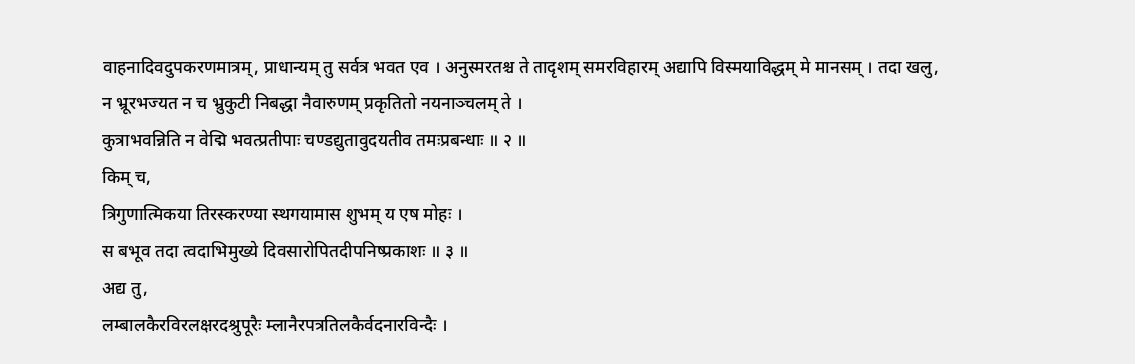वाहनादिवदुपकरणमात्रम्, प्राधान्यम् तु सर्वत्र भवत एव । अनुस्मरतश्च ते तादृशम् समरविहारम् अद्यापि विस्मयाविद्धम् मे मानसम् । तदा खलु,
न भ्रूरभज्यत न च भ्रुकुटी निबद्धा नैवारुणम् प्रकृतितो नयनाञ्चलम् ते ।
कुत्राभवन्निति न वेद्मि भवत्प्रतीपाः चण्डद्युतावुदयतीव तमःप्रबन्धाः ॥ २ ॥
किम् च,
त्रिगुणात्मिकया तिरस्करण्या स्थगयामास शुभम् य एष मोहः ।
स बभूव तदा त्वदाभिमुख्ये दिवसारोपितदीपनिष्प्रकाशः ॥ ३ ॥
अद्य तु,
लम्बालकैरविरलक्षरदश्रुपूरैः म्लानैरपत्रतिलकैर्वदनारविन्दैः ।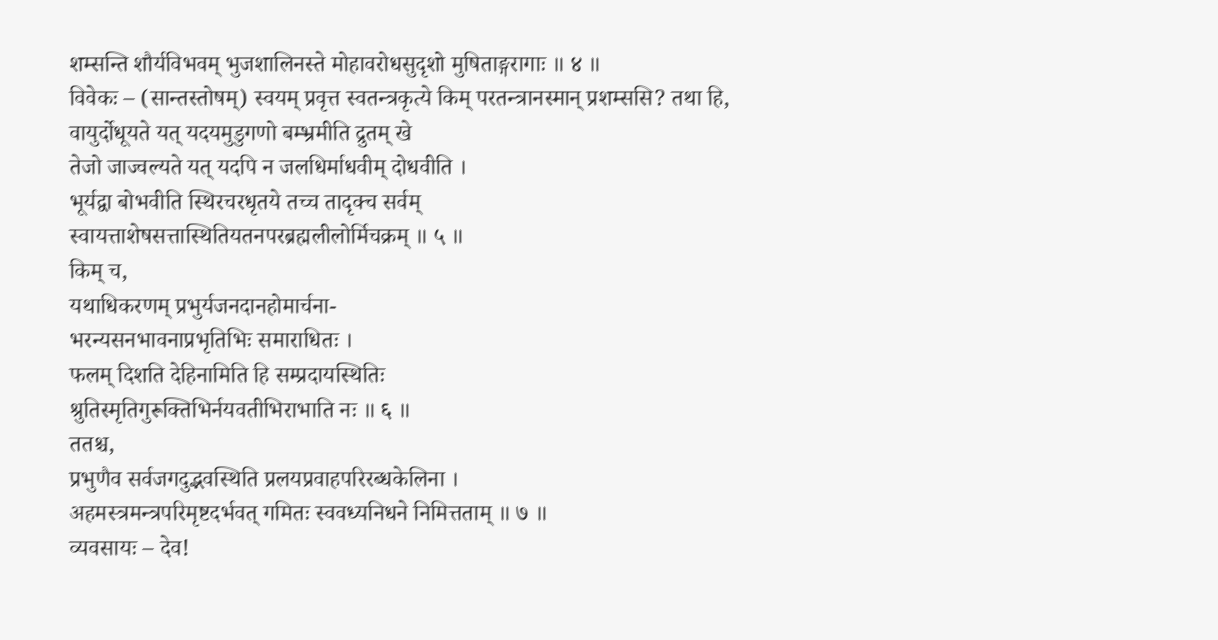शम्सन्ति शौर्यविभवम् भुजशालिनस्ते मोहावरोधसुदृशो मुषिताङ्गरागाः ॥ ४ ॥
विवेकः – (सान्तस्तोषम्) स्वयम् प्रवृत्त स्वतन्त्रकृत्ये किम् परतन्त्रानस्मान् प्रशम्ससि? तथा हि,
वायुर्दोधूयते यत् यदयमुडुगणो बम्भ्रमीति द्रुतम् खे
तेजो जाज्वल्यते यत् यदपि न जलधिर्माधवीम् दोधवीति ।
भूर्यद्वा बोभवीति स्थिरचरधृतये तच्च तादृक्च सर्वम्
स्वायत्ताशेषसत्तास्थितियतनपरब्रह्मलीलोर्मिचक्रम् ॥ ५ ॥
किम् च,
यथाधिकरणम् प्रभुर्यजनदानहोमार्चना-
भरन्यसनभावनाप्रभृतिभिः समाराधितः ।
फलम् दिशति देहिनामिति हि सम्प्रदायस्थितिः
श्रुतिस्मृतिगुरूक्तिभिर्नयवतीभिराभाति नः ॥ ६ ॥
ततश्च,
प्रभुणैव सर्वजगदुद्भवस्थिति प्रलयप्रवाहपरिरब्धकेलिना ।
अहमस्त्रमन्त्रपरिमृष्टदर्भवत् गमितः स्ववध्यनिधने निमित्तताम् ॥ ७ ॥
व्यवसायः – देव!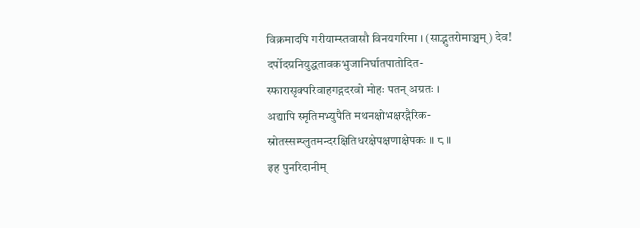विक्रमादपि गरीयाम्स्तवासौ विनयगरिमा । (साद्भुतरोमाञ्चम्) देव!
दर्पोदग्रनियुद्धतावकभुजानिर्घातपातोदित-
स्फारासृक्परिवाहगद्गदरवो मोहः पतन् अग्रतः ।
अद्यापि स्मृतिमभ्युपैति मथनक्षोभक्षरद्गैरिक-
स्रोतस्सम्प्लुतमन्दरक्षितिधरक्षेपक्षणाक्षेपकः ॥ ८ ॥
इह पुनरिदानीम्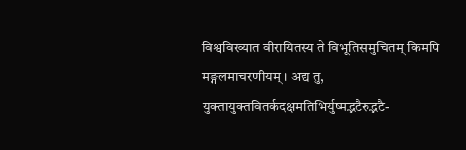विश्वविख्यात वीरायितस्य ते विभूतिसमुचितम् किमपि मङ्गलमाचरणीयम् । अद्य तु,
युक्तायुक्तवितर्कदक्षमतिभिर्युष्मद्भटैरुद्भटै-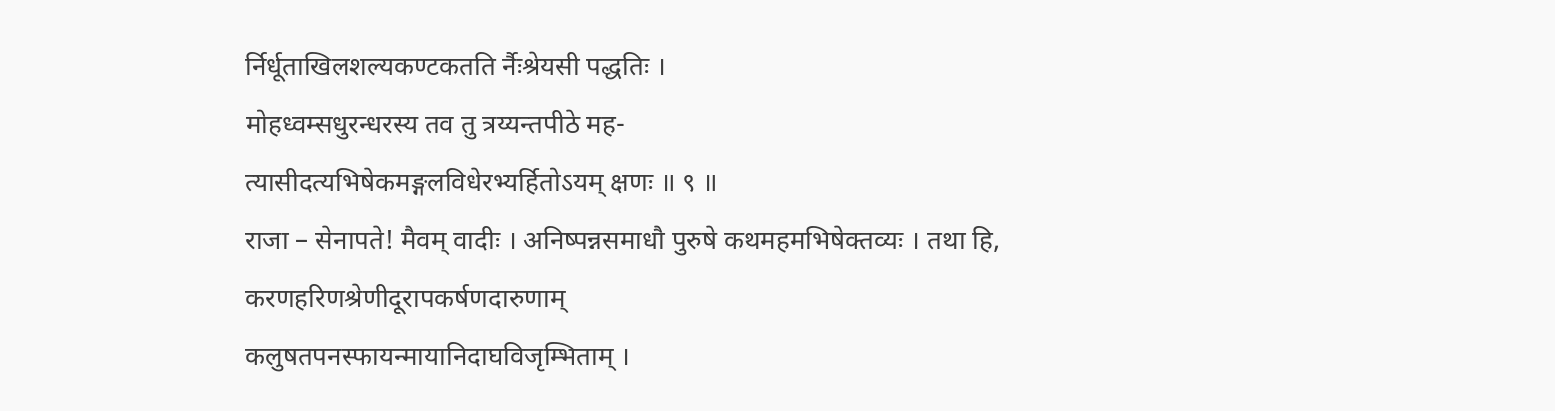र्निर्धूताखिलशल्यकण्टकतति र्नैःश्रेयसी पद्धतिः ।
मोहध्वम्सधुरन्धरस्य तव तु त्रय्यन्तपीठे मह-
त्यासीदत्यभिषेकमङ्गलविधेरभ्यर्हितोऽयम् क्षणः ॥ ९ ॥
राजा – सेनापते! मैवम् वादीः । अनिष्पन्नसमाधौ पुरुषे कथमहमभिषेक्तव्यः । तथा हि,
करणहरिणश्रेणीदूरापकर्षणदारुणाम्
कलुषतपनस्फायन्मायानिदाघविजृम्भिताम् ।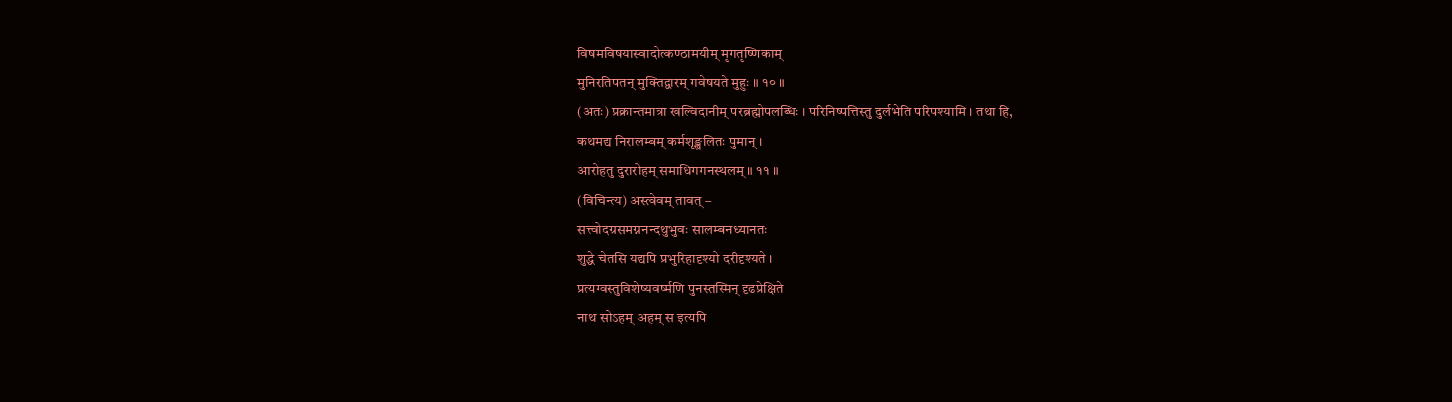विषमविषयास्वादोत्कण्ठामयीम् मृगतृष्णिकाम्
मुनिरतिपतन् मुक्तिद्वारम् गवेषयते मुहुः ॥ १० ॥
(अतः) प्रक्रान्तमात्रा खल्विदानीम् परब्रह्मोपलब्धिः । परिनिष्पत्तिस्तु दुर्लभेति परिपश्यामि । तथा हि,
कथमद्य निरालम्बम् कर्मशृङ्खलितः पुमान् ।
आरोहतु दुरारोहम् समाधिगगनस्थलम् ॥ ११ ॥
(विचिन्त्य) अस्त्वेवम् तावत् –
सत्त्वोदग्रसमग्ननन्दथुभुवः सालम्बनध्यानतः
शुद्धे चेतसि यद्यपि प्रभुरिहादृश्यो दरीदृश्यते ।
प्रत्यग्वस्तुविशेष्यवर्ष्मणि पुनस्तस्मिन् दृढप्रेक्षिते
नाथ सोऽहम् अहम् स इत्यपि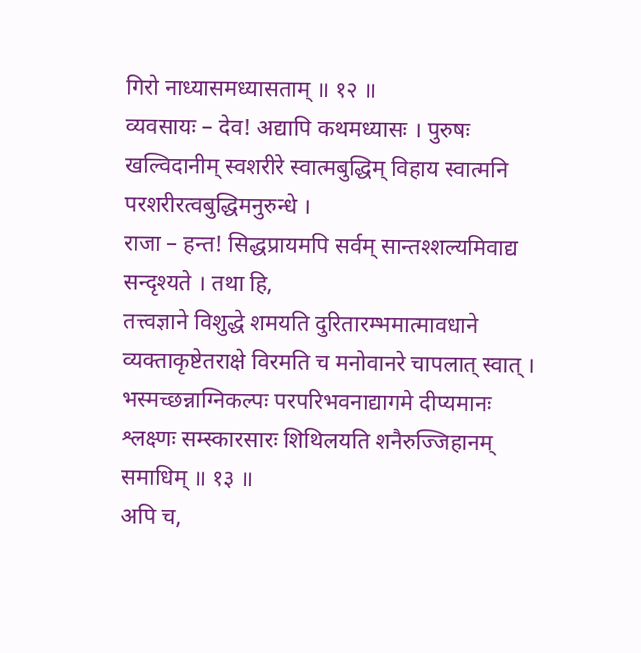गिरो नाध्यासमध्यासताम् ॥ १२ ॥
व्यवसायः – देव! अद्यापि कथमध्यासः । पुरुषः खल्विदानीम् स्वशरीरे स्वात्मबुद्धिम् विहाय स्वात्मनि परशरीरत्वबुद्धिमनुरुन्धे ।
राजा – हन्त! सिद्धप्रायमपि सर्वम् सान्तश्शल्यमिवाद्य सन्दृश्यते । तथा हि,
तत्त्वज्ञाने विशुद्धे शमयति दुरितारम्भमात्मावधाने
व्यक्ताकृष्टेतराक्षे विरमति च मनोवानरे चापलात् स्वात् ।
भस्मच्छन्नाग्निकल्पः परपरिभवनाद्यागमे दीप्यमानः
श्लक्ष्णः सम्स्कारसारः शिथिलयति शनैरुज्जिहानम् समाधिम् ॥ १३ ॥
अपि च,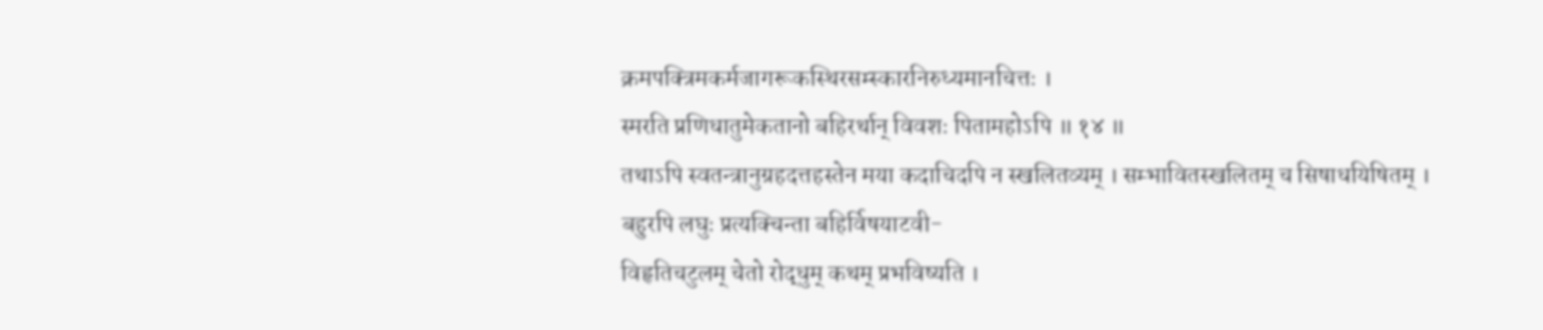क्रमपक्त्रिमकर्मजागरूकस्थिरसम्स्कारनिरुध्यमानचित्तः ।
स्मरति प्रणिधातुमेकतानो बहिरर्थान् विवशः पितामहोऽपि ॥ १४ ॥
तथाऽपि स्वतन्त्रानुग्रहदत्तहस्तेन मया कदाचिदपि न स्खलितव्यम् । सम्भावितस्खलितम् च सिषाधयिषितम् ।
बहुरपि लघुः प्रत्यक्चिन्ता बहिर्विषयाटवी-
विहृतिचटुलम् चेतो रोद्धुम् कथम् प्रभविष्यति ।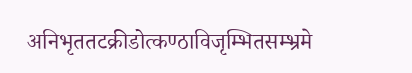अनिभृततटक्रीडोत्कण्ठाविजृम्भितसम्भ्रमे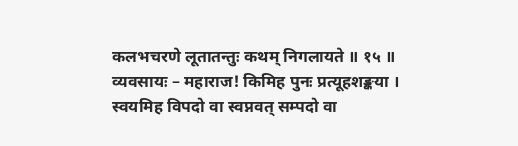कलभचरणे लूतातन्तुः कथम् निगलायते ॥ १५ ॥
व्यवसायः – महाराज! किमिह पुनः प्रत्यूहशङ्कया ।
स्वयमिह विपदो वा स्वप्नवत् सम्पदो वा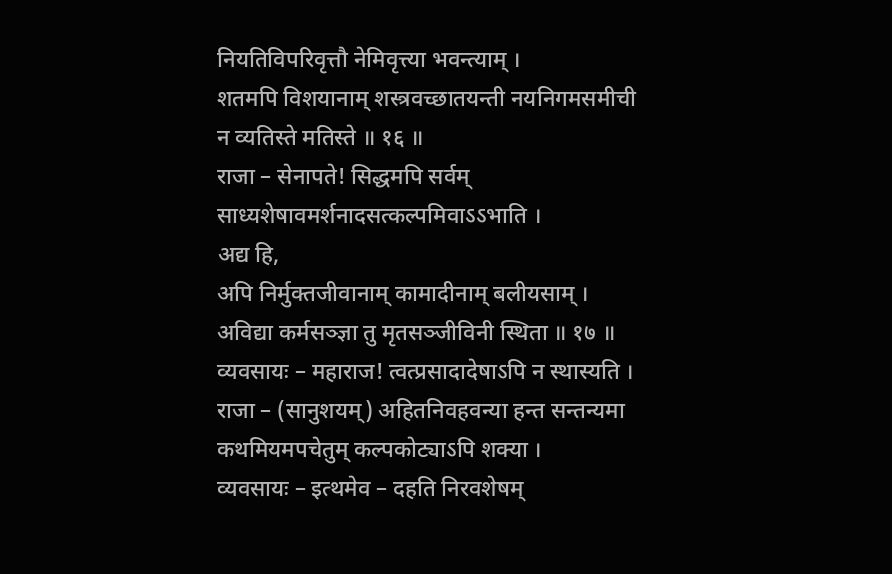नियतिविपरिवृत्तौ नेमिवृत्त्या भवन्त्याम् ।
शतमपि विशयानाम् शस्त्रवच्छातयन्ती नयनिगमसमीची न व्यतिस्ते मतिस्ते ॥ १६ ॥
राजा – सेनापते! सिद्धमपि सर्वम् साध्यशेषावमर्शनादसत्कल्पमिवाऽऽभाति ।
अद्य हि,
अपि निर्मुक्तजीवानाम् कामादीनाम् बलीयसाम् ।
अविद्या कर्मसञ्ज्ञा तु मृतसञ्जीविनी स्थिता ॥ १७ ॥
व्यवसायः – महाराज! त्वत्प्रसादादेषाऽपि न स्थास्यति ।
राजा – (सानुशयम्) अहितनिवहवन्या हन्त सन्तन्यमा
कथमियमपचेतुम् कल्पकोट्याऽपि शक्या ।
व्यवसायः – इत्थमेव – दहति निरवशेषम्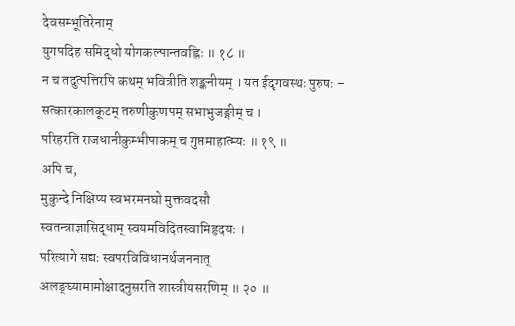देवसम्भूतिरेनाम्
युगपदिह समिद्धो योगकल्पान्तवह्निः ॥ १८ ॥
न च तदुत्पत्तिरपि कथम् भवित्रीति शङ्कनीयम् । यत ईदृगवस्थः पुरुषः –
सत्कारकालकूटम् तरुणीकुणपम् सभाभुजङ्गीम् च ।
परिहरति राजधानीकुम्भीपाकम् च गुप्तमाहात्म्यः ॥ १९ ॥
अपि च,
मुकुन्दे निक्षिप्य स्वभरमनघो मुक्तवदसौ
स्वतन्त्राज्ञासिद्धाम् स्वयमविदितस्वामिहृदयः ।
परित्यागे सद्यः स्वपरविविधानर्थजननात्
अलङ्घ्यामामोक्षादनुसरति शास्त्रीयसरणिम् ॥ २० ॥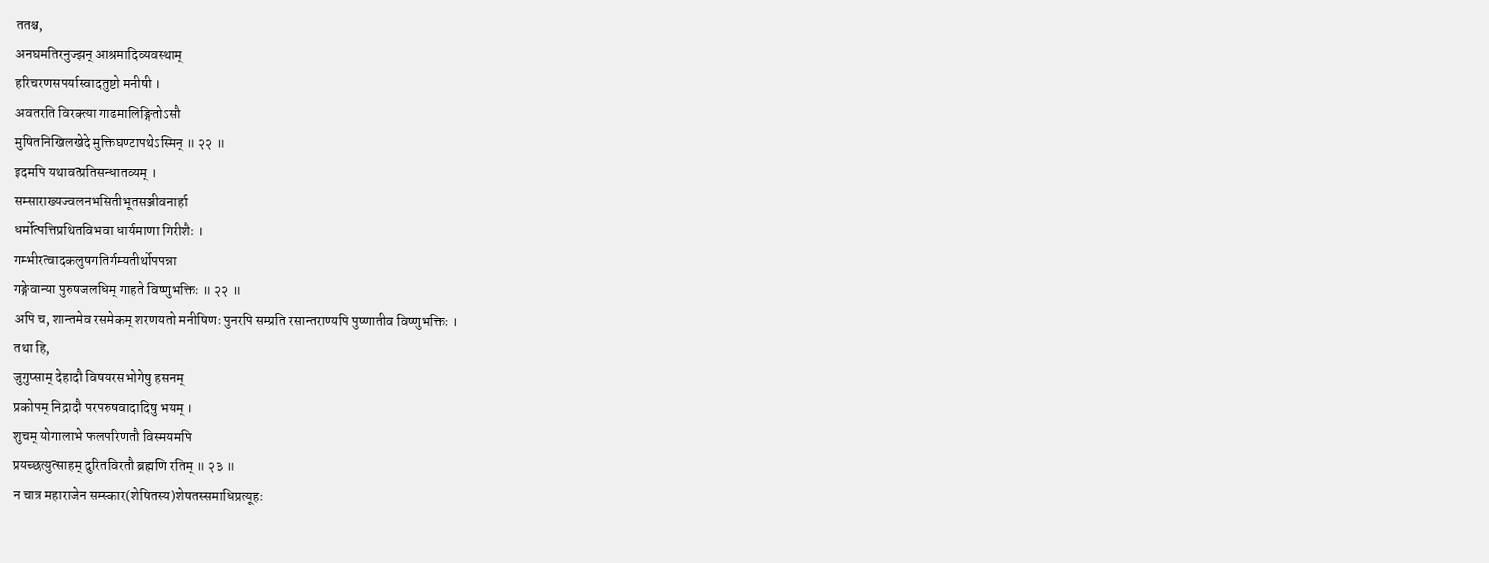ततश्च,
अनघमतिरनुज्झन् आश्रमादिव्यवस्थाम्
हरिचरणसपर्यास्वादतुष्टो मनीषी ।
अवतरति विरक्त्या गाढमालिङ्गितोऽसौ
मुषितनिखिलखेदे मुक्तिघण्टापथेऽस्मिन् ॥ २२ ॥
इदमपि यथावत्प्रतिसन्धातव्यम् ।
सम्साराख्यज्वलनभसितीभूतसञ्जीवनार्हा
धर्मोत्पत्तिप्रथितविभवा धार्यमाणा गिरीशैः ।
गम्भीरत्वादकलुषगतिर्गम्यतीर्थोपपन्ना
गङ्गेवान्या पुरुषजलधिम् गाहते विष्णुभक्तिः ॥ २२ ॥
अपि च, शान्तमेव रसमेकम् शरणयतो मनीषिणः पुनरपि सम्प्रति रसान्तराण्यपि पुष्णातीव विष्णुभक्तिः ।
तथा हि,
जुगुप्साम् देहादौ विषयरसभोगेषु हसनम्
प्रकोपम् निद्रादौ परपरुषवादादिषु भयम् ।
शुचम् योगालाभे फलपरिणतौ विस्मयमपि
प्रयच्छत्युत्साहम् दुरितविरतौ ब्रह्मणि रतिम् ॥ २३ ॥
न चात्र महाराजेन सम्स्कार(शेषितस्य)शेषतस्समाधिप्रत्यूहः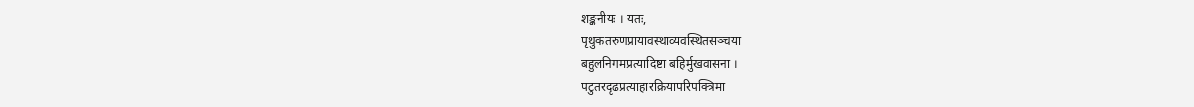शङ्कनीयः । यतः,
पृथुकतरुणप्रायावस्थाव्यवस्थितसञ्चया
बहुलनिगमप्रत्यादिष्टा बहिर्मुखवासना ।
पटुतरदृढप्रत्याहारक्रियापरिपक्त्रिमा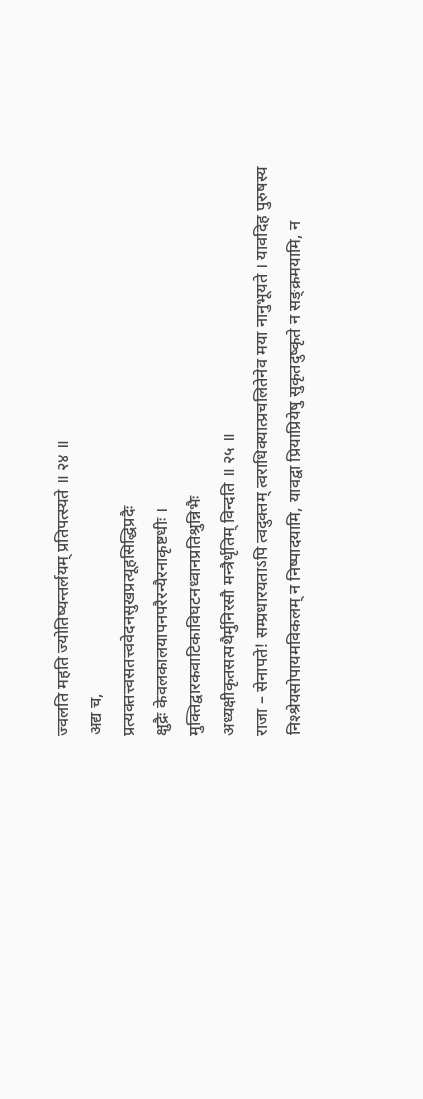ज्वलति महति ज्योतिष्यन्तर्लयम् प्रतिपत्स्यते ॥ २४ ॥
अद्य च,
प्रत्यक्तत्त्वसतत्त्ववेदनसुखप्रत्यूहसिद्धिप्रदैः
क्षुद्रैः केवलकालयापनपरैरन्यैरनाकृष्टधीः ।
मुक्तिद्वारकवाटिकाविघटनध्वानप्रतिश्रुन्निभैः
अध्यक्षीकृतसत्पथैर्मुनिरसौ मन्त्रैर्धृतिम् विन्दति ॥ २५ ॥
राजा – सेनापते! सम्प्रधारयताऽपि त्वदुक्तम् त्वराधिक्यात्प्रचलितेनेव मया नानुभूयते । यावदिह पुरुषस्य निश्श्रेयसोपायमविकलम् न निष्पादयामि, यावद्वा प्रियाप्रियेषु सुकृतदुष्कृते न सङ्क्रमयामि, न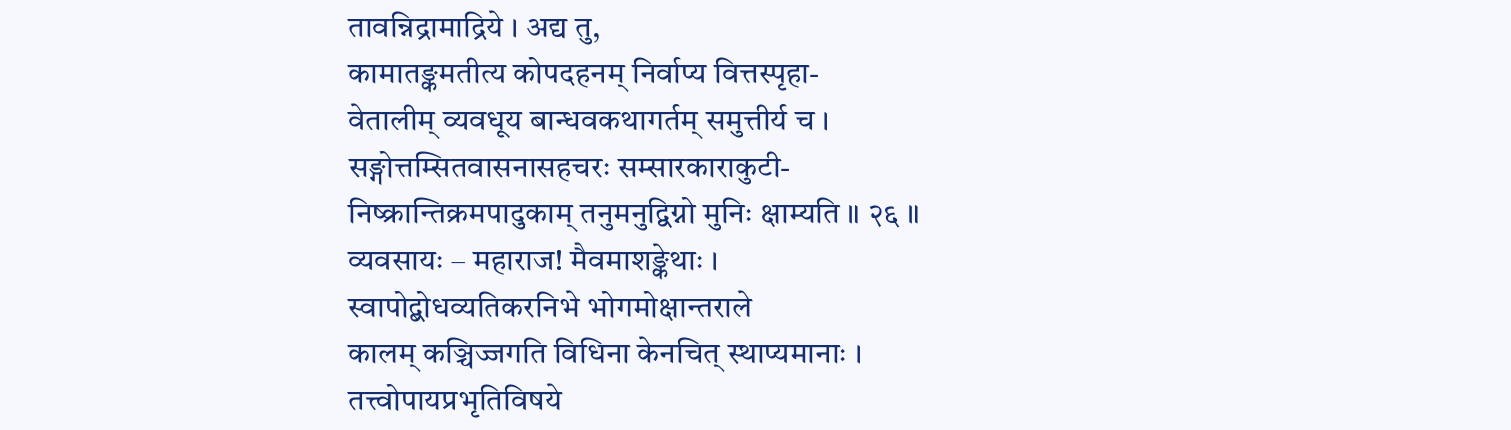तावन्निद्रामाद्रिये । अद्य तु,
कामातङ्कमतीत्य कोपदहनम् निर्वाप्य वित्तस्पृहा-
वेतालीम् व्यवधूय बान्धवकथागर्तम् समुत्तीर्य च ।
सङ्गोत्तम्सितवासनासहचरः सम्सारकाराकुटी-
निष्क्रान्तिक्रमपादुकाम् तनुमनुद्विग्नो मुनिः क्षाम्यति ॥ २६ ॥
व्यवसायः – महाराज! मैवमाशङ्केथाः ।
स्वापोद्बोधव्यतिकरनिभे भोगमोक्षान्तराले
कालम् कञ्चिज्जगति विधिना केनचित् स्थाप्यमानाः ।
तत्त्वोपायप्रभृतिविषये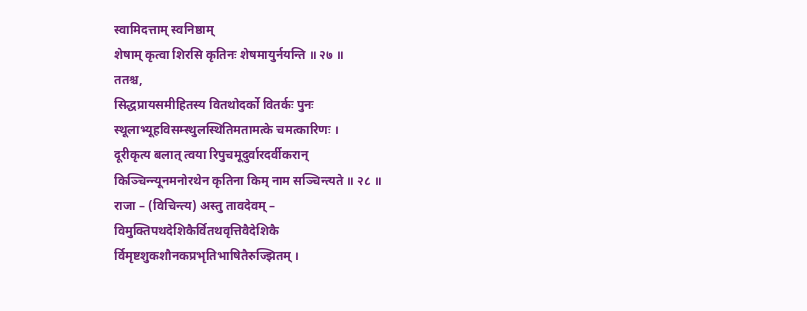स्वामिदत्ताम् स्वनिष्ठाम्
शेषाम् कृत्वा शिरसि कृतिनः शेषमायुर्नयन्ति ॥ २७ ॥
ततश्च,
सिद्धप्रायसमीहितस्य वितथोदर्को वितर्कः पुनः
स्थूलाभ्यूहविसम्स्थुलस्थितिमतामत्के चमत्कारिणः ।
दूरीकृत्य बलात् त्वया रिपुचमूदुर्वारदर्वीकरान्
किञ्चिन्न्यूनमनोरथेन कृतिना किम् नाम सञ्चिन्त्यते ॥ २८ ॥
राजा – (विचिन्त्य) अस्तु तावदेवम् –
विमुक्तिपथदेशिकैर्वितथवृत्तिवैदेशिकै
र्विमृष्टशुकशौनकप्रभृतिभाषितैरुज्झितम् ।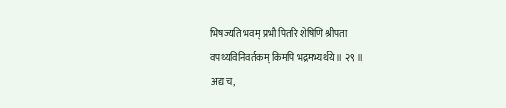भिषज्यति भवम् प्रभौ पितरि शेषिणि श्रीपता
वपथ्यविनिवर्तकम् किमपि भद्रमभ्यर्थये ॥ २९ ॥
अद्य च,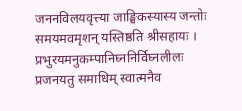जननविलयवृत्त्या जाङ्घिकस्यास्य जन्तोः
समयमवमृशन् यस्तिष्ठति श्रीसहायः ।
प्रभुरयमनुकम्पानिघ्ननिर्विघ्नलीलः
प्रजनयतु समाधिम् स्वात्मनैव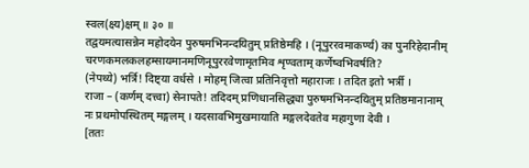स्वल(क्ष्य)क्षम् ॥ ३० ॥
तद्वयमत्यासन्नेन महोदयेन पुरुषमभिनन्दयितुम् प्रतिष्ठेमहि । (नूपुररवमाकर्ण्य) का पुनरिहेदानीम् चरणकमलकलहम्सायमानमणिनूपुररवेणामृतमिव शृण्वताम् कर्णेष्वभिवर्षति?
(नेपथ्ये) भर्त्रि! दिष्ट्या वर्धसे । मोहम् जित्वा प्रतिनिवृत्तो महाराजः । तदित इतो भर्त्री ।
राजा – (कर्णम् दत्त्वा) सेनापते! तदिदम् प्रणिधानसिद्ध्या पुरुषमभिनन्दयितुम् प्रतिष्ठमानानाम् नः प्रथमोपस्थितम् मङ्गलम् । यदसावभिमुखमायाति मङ्गलदेवतेव महागुणा देवी ।
[ततः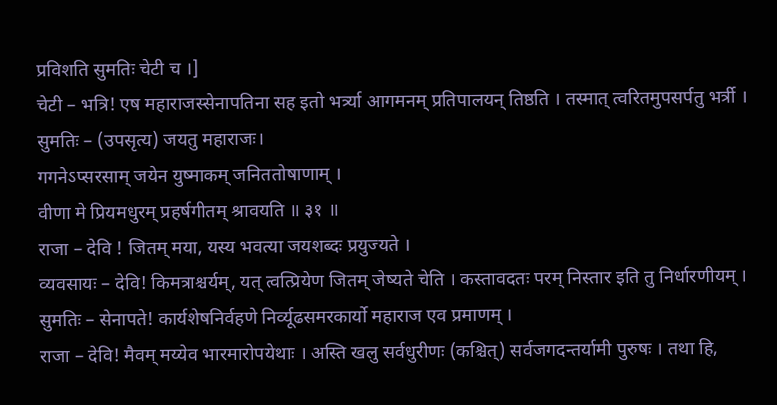प्रविशति सुमतिः चेटी च ।]
चेटी – भत्रि! एष महाराजस्सेनापतिना सह इतो भर्त्र्या आगमनम् प्रतिपालयन् तिष्ठति । तस्मात् त्वरितमुपसर्पतु भर्त्री ।
सुमतिः – (उपसृत्य) जयतु महाराजः।
गगनेऽप्सरसाम् जयेन युष्माकम् जनिततोषाणाम् ।
वीणा मे प्रियमधुरम् प्रहर्षगीतम् श्रावयति ॥ ३१ ॥
राजा – देवि ! जितम् मया, यस्य भवत्या जयशब्दः प्रयुज्यते ।
व्यवसायः – देवि! किमत्राश्चर्यम्, यत् त्वत्प्रियेण जितम् जेष्यते चेति । कस्तावदतः परम् निस्तार इति तु निर्धारणीयम् ।
सुमतिः – सेनापते! कार्यशेषनिर्वहणे निर्व्यूढसमरकार्यो महाराज एव प्रमाणम् ।
राजा – देवि! मैवम् मय्येव भारमारोपयेथाः । अस्ति खलु सर्वधुरीणः (कश्चित्) सर्वजगदन्तर्यामी पुरुषः । तथा हि,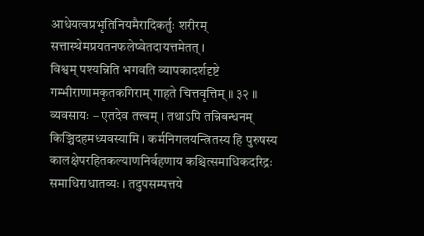आधेयत्वप्रभृतिनियमैरादिकर्तुः शरीरम्
सत्तास्थेमप्रयतनफलेष्वेतदायत्तमेतत् ।
विश्वम् पश्यन्निति भगवति व्यापकादर्शदृष्टे
गम्भीराणामकृतकगिराम् गाहते चित्तवृत्तिम् ॥ ३२ ॥
व्यवसायः – एतदेव तत्त्वम् । तथाऽपि तन्निबन्धनम् किञ्चिदहमध्यवस्यामि । कर्मनिगलयन्त्रितस्य हि पुरुषस्य कालक्षेपरहितकल्याणनिर्वहणाय कश्चित्समाधिकदरिद्रः समाधिराधातव्यः । तदुपसम्पत्तये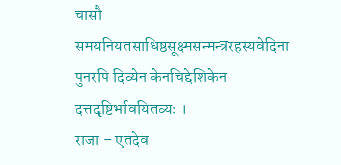चासौ समयनियतसाधिष्ठसूक्ष्मसन्मन्त्ररहस्यवेदिना पुनरपि दिव्येन केनचिद्देशिकेन दत्तदृष्टिर्भावयितव्यः ।
राजा – एतदेव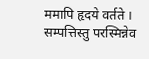ममापि हृदये वर्तते । सम्पत्तिस्तु परस्मिन्नेव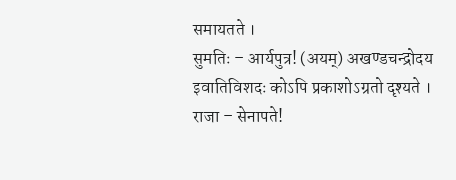समायतते ।
सुमतिः – आर्यपुत्र! (अयम्) अखण्डचन्द्रोदय इवातिविशदः कोऽपि प्रकाशोऽग्रतो दृश्यते ।
राजा – सेनापते!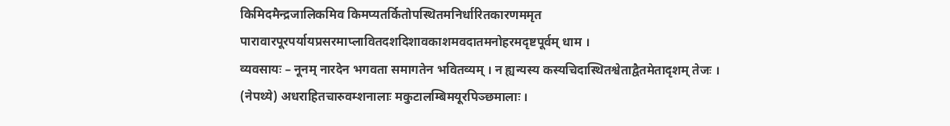किमिदमैन्द्रजालिकमिव किमप्यतर्कितोपस्थितमनिर्धारितकारणममृत पारावारपूरपर्यायप्रसरमाप्लावितदशदिशावकाशमवदातमनोहरमदृष्टपूर्वम् धाम ।
व्यवसायः – नूनम् नारदेन भगवता समागतेन भवितव्यम् । न ह्यन्यस्य कस्यचिदास्थितश्वेताद्वैतमेतादृशम् तेजः ।
(नेपथ्ये) अधराहितचारुवम्शनालाः मकुटालम्बिमयूरपिञ्छमालाः ।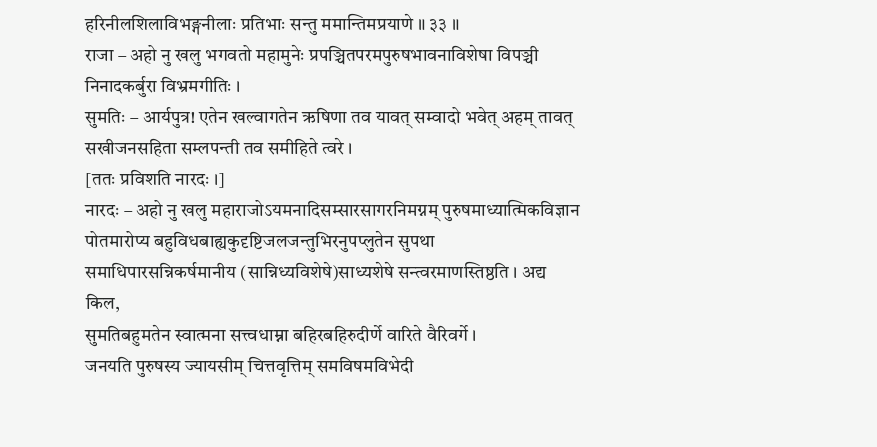हरिनीलशिलाविभङ्गनीलाः प्रतिभाः सन्तु ममान्तिमप्रयाणे ॥ ३३ ॥
राजा – अहो नु खलु भगवतो महामुनेः प्रपञ्चितपरमपुरुषभावनाविशेषा विपञ्ची निनादकर्बुरा विभ्रमगीतिः ।
सुमतिः – आर्यपुत्र! एतेन खल्वागतेन ऋषिणा तव यावत् सम्वादो भवेत् अहम् तावत् सखीजनसहिता सम्लपन्ती तव समीहिते त्वरे ।
[ततः प्रविशति नारदः ।]
नारदः – अहो नु खलु महाराजोऽयमनादिसम्सारसागरनिमग्नम् पुरुषमाध्यात्मिकविज्ञान पोतमारोप्य बहुविधबाह्यकुदृष्टिजलजन्तुभिरनुपप्लुतेन सुपथा समाधिपारसन्निकर्षमानीय (सान्निध्यविशेषे)साध्यशेषे सन्त्वरमाणस्तिष्ठति । अद्य किल,
सुमतिबहुमतेन स्वात्मना सत्त्वधाम्ना बहिरबहिरुदीर्णे वारिते वैरिवर्गे ।
जनयति पुरुषस्य ज्यायसीम् चित्तवृत्तिम् समविषमविभेदी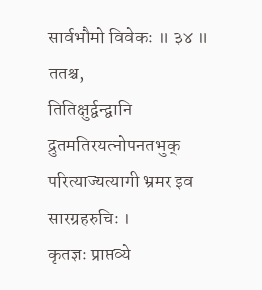सार्वभौमो विवेकः ॥ ३४ ॥
ततश्च,
तितिक्षुर्द्वन्द्वानि द्रुतमतिरयत्नोपनतभुक्
परित्याज्यत्यागी भ्रमर इव सारग्रहरुचिः ।
कृतज्ञः प्राप्तव्ये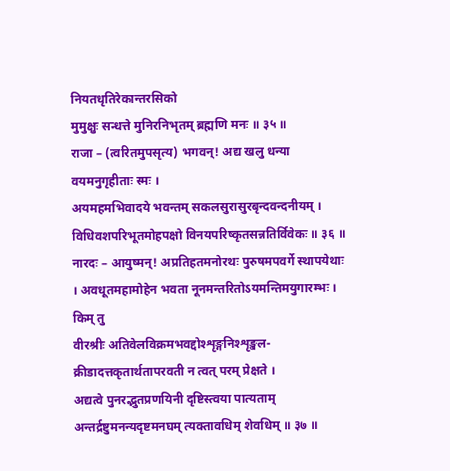नियतधृतिरेकान्तरसिको
मुमुक्षुः सन्धत्ते मुनिरनिभृतम् ब्रह्मणि मनः ॥ ३५ ॥
राजा – (त्वरितमुपसृत्य) भगवन्! अद्य खलु धन्या वयमनुगृहीताः स्मः ।
अयमहमभिवादये भवन्तम् सकलसुरासुरबृन्दवन्दनीयम् ।
विधिवशपरिभूतमोहपक्षो विनयपरिष्कृतसन्नतिर्विवेकः ॥ ३६ ॥
नारदः – आयुष्मन्! अप्रतिहतमनोरथः पुरुषमपवर्गे स्थापयेथाः । अवधूतमहामोहेन भवता नूनमन्तरितोऽयमन्तिमयुगारम्भः । किम् तु
वीरश्रीः अतिवेलविक्रमभवद्दोश्शृङ्गनिश्शृङ्खल-
क्रीडादत्तकृतार्थतापरवती न त्वत् परम् प्रेक्षते ।
अद्यत्वे पुनरद्भुतप्रणयिनी दृष्टिस्त्वया पात्यताम्
अन्तर्द्रष्टुमनन्यदृष्टमनघम् त्यक्तावधिम् शेवधिम् ॥ ३७ ॥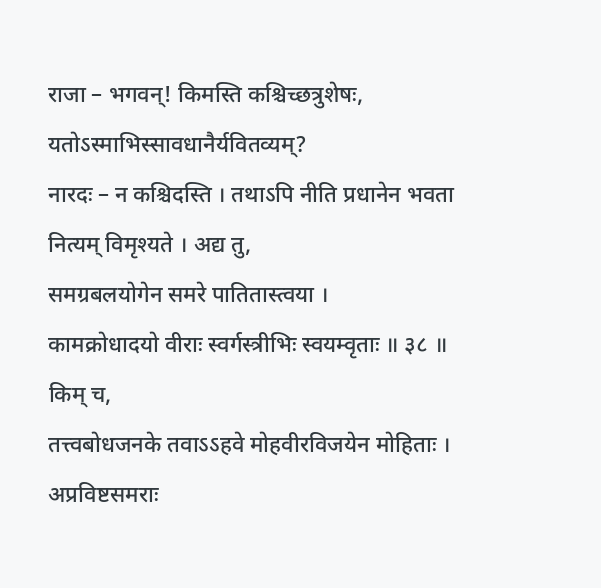राजा – भगवन्! किमस्ति कश्चिच्छत्रुशेषः, यतोऽस्माभिस्सावधानैर्यवितव्यम्?
नारदः – न कश्चिदस्ति । तथाऽपि नीति प्रधानेन भवता नित्यम् विमृश्यते । अद्य तु,
समग्रबलयोगेन समरे पातितास्त्वया ।
कामक्रोधादयो वीराः स्वर्गस्त्रीभिः स्वयम्वृताः ॥ ३८ ॥
किम् च,
तत्त्वबोधजनके तवाऽऽहवे मोहवीरविजयेन मोहिताः ।
अप्रविष्टसमराः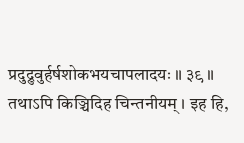प्रदुद्रुवुर्हर्षशोकभयचापलादयः ॥ ३९ ॥
तथाऽपि किञ्चिदिह चिन्तनीयम् । इह हि,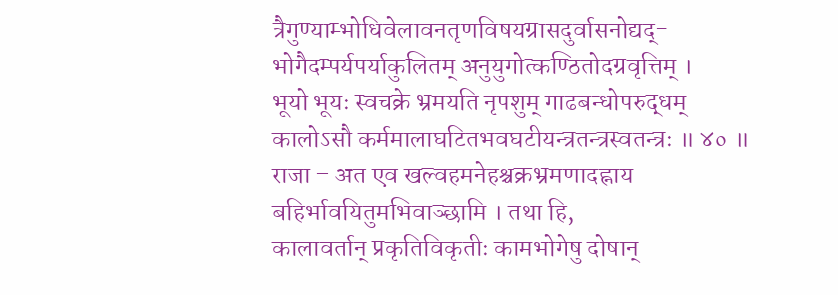त्रैगुण्याम्भोधिवेलावनतृणविषयग्रासदुर्वासनोद्यद्-
भोगैदम्पर्यपर्याकुलितम् अनुयुगोत्कण्ठितोदग्रवृत्तिम् ।
भूयो भूयः स्वचक्रे भ्रमयति नृपशुम् गाढबन्धोपरुद्धम्
कालोऽसौ कर्ममालाघटितभवघटीयन्त्रतन्त्रस्वतन्त्रः ॥ ४० ॥
राजा – अत एव खल्वहमनेहश्चक्रभ्रमणादह्नाय बहिर्भावयितुमभिवाञ्छामि । तथा हि,
कालावर्तान् प्रकृतिविकृतीः कामभोगेषु दोषान्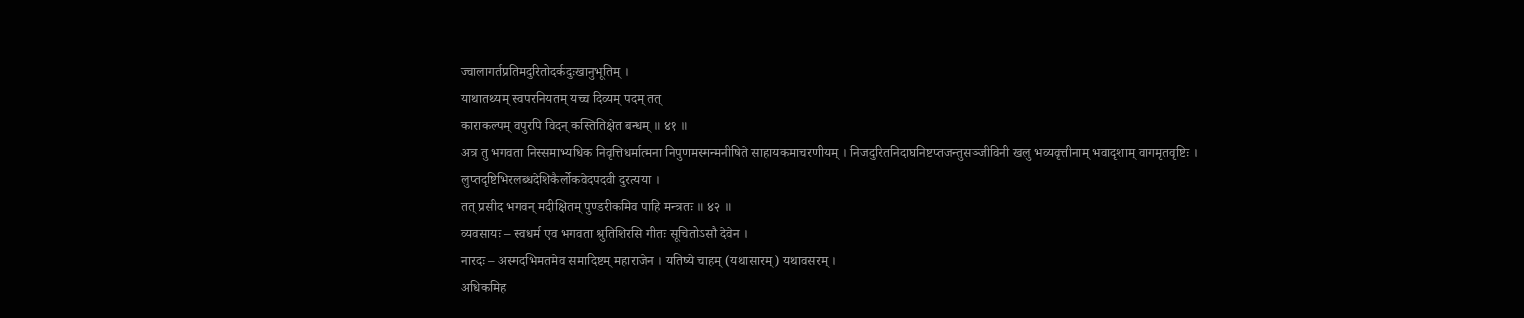ज्वालागर्तप्रतिमदुरितोदर्कदुःखानुभूतिम् ।
याथातथ्यम् स्वपरनियतम् यच्च दिव्यम् पदम् तत्
काराकल्पम् वपुरपि विदन् कस्तितिक्षेत बन्धम् ॥ ४१ ॥
अत्र तु भगवता निस्समाभ्यधिक निवृत्तिधर्मात्मना निपुणमस्मन्मनीषिते साहायकमाचरणीयम् । निजदुरितनिदाघनिष्टप्तजन्तुसञ्जीविनी खलु भव्यवृत्तीनाम् भवादृशाम् वागमृतवृष्टिः ।
लुप्तदृष्टिभिरलब्धदेशिकैर्लोकवेदपदवी दुरत्यया ।
तत् प्रसीद भगवन् मदीक्षितम् पुण्डरीकमिव पाहि मन्त्रतः ॥ ४२ ॥
व्यवसायः – स्वधर्म एव भगवता श्रुतिशिरसि गीतः सूचितोऽसौ देवेन ।
नारदः – अस्मदभिमतमेव समादिष्टम् महाराजेन । यतिष्ये चाहम् (यथासारम्) यथावसरम् ।
अधिकमिह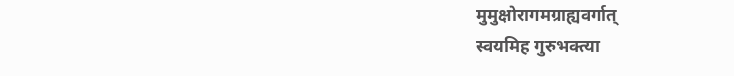मुमुक्षोरागमग्राह्यवर्गात्
स्वयमिह गुरुभक्त्या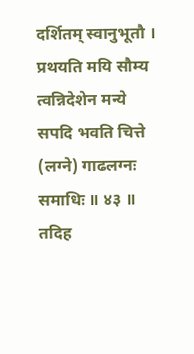दर्शितम् स्वानुभूतौ ।
प्रथयति मयि सौम्य त्वन्निदेशेन मन्ये
सपदि भवति चित्ते (लग्ने) गाढलग्नः समाधिः ॥ ४३ ॥
तदिह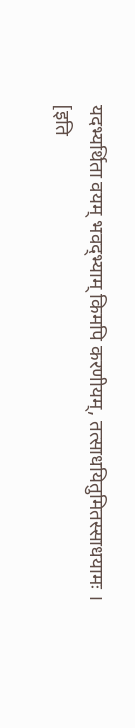यदभ्यर्थिता वयम् भवद्भ्याम् किमपि करणीयम्, तत्साधयितुमितस्साधयामः ।
[इति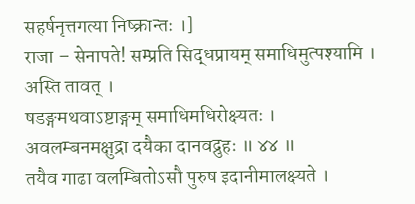सहर्षनृत्तगत्या निष्क्रान्तः ।]
राजा – सेनापते! सम्प्रति सिद्धप्रायम् समाधिमुत्पश्यामि ।
अस्ति तावत् ।
षडङ्गमथवाऽष्टाङ्गम् समाधिमधिरोक्ष्यतः ।
अवलम्बनमक्षुद्रा दयैका दानवद्रुहः ॥ ४४ ॥
तयैव गाढा वलम्बितोऽसौ पुरुष इदानीमालक्ष्यते ।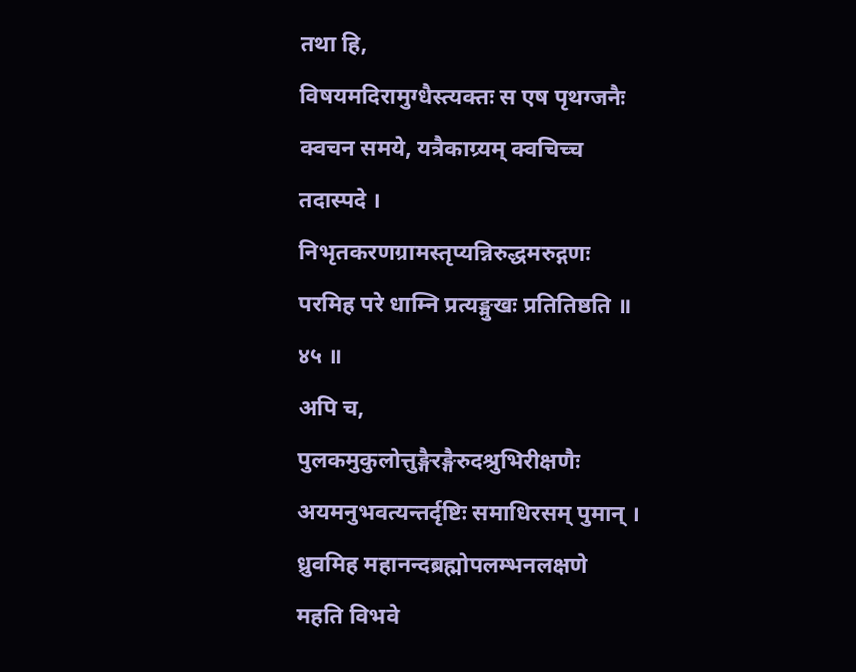तथा हि,
विषयमदिरामुग्धैस्त्यक्तः स एष पृथग्जनैः
क्वचन समये, यत्रैकाग्र्यम् क्वचिच्च तदास्पदे ।
निभृतकरणग्रामस्तृप्यन्निरुद्धमरुद्गणः
परमिह परे धाम्नि प्रत्यङ्मुखः प्रतितिष्ठति ॥ ४५ ॥
अपि च,
पुलकमुकुलोत्तुङ्गैरङ्गैरुदश्रुभिरीक्षणैः
अयमनुभवत्यन्तर्दृष्टिः समाधिरसम् पुमान् ।
ध्रुवमिह महानन्दब्रह्मोपलम्भनलक्षणे
महति विभवे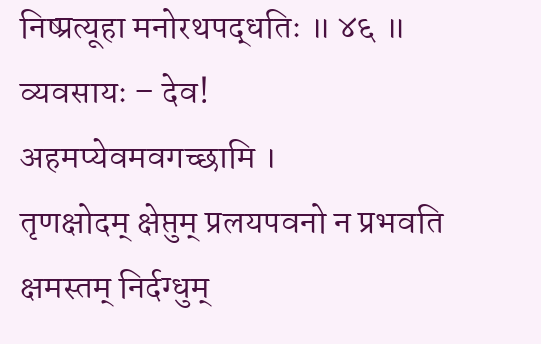निष्प्रत्यूहा मनोरथपद्धतिः ॥ ४६ ॥
व्यवसायः – देव! अहमप्येवमवगच्छामि ।
तृणक्षोदम् क्षेप्तुम् प्रलयपवनो न प्रभवति
क्षमस्तम् निर्दग्धुम्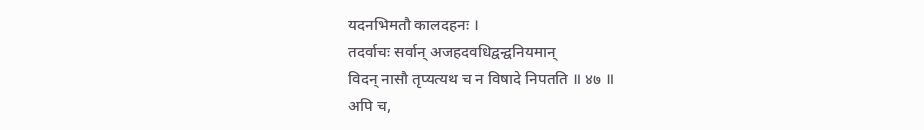यदनभिमतौ कालदहनः ।
तदर्वाचः सर्वान् अजहदवधिद्वन्द्वनियमान्
विदन् नासौ तृप्यत्यथ च न विषादे निपतति ॥ ४७ ॥
अपि च,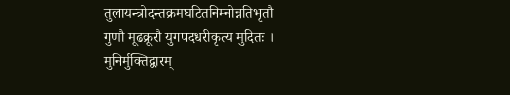तुलायन्त्रोदन्तक्रमघटितनिम्नोन्नतिभृतौ
गुणौ मूढक्रूरौ युगपदधरीकृत्य मुदितः ।
मुनिर्मुक्तिद्वारम्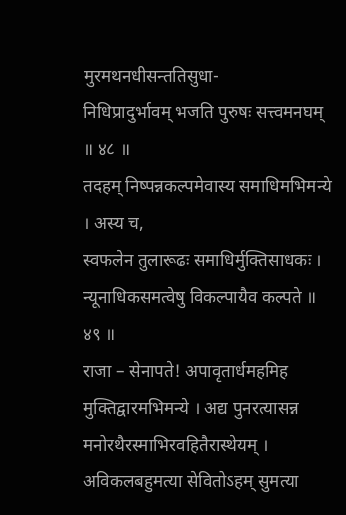मुरमथनधीसन्ततिसुधा-
निधिप्रादुर्भावम् भजति पुरुषः सत्त्वमनघम् ॥ ४८ ॥
तदहम् निष्पन्नकल्पमेवास्य समाधिमभिमन्ये । अस्य च,
स्वफलेन तुलारूढः समाधिर्मुक्तिसाधकः ।
न्यूनाधिकसमत्वेषु विकल्पायैव कल्पते ॥ ४९ ॥
राजा – सेनापते! अपावृतार्धमहमिह मुक्तिद्वारमभिमन्ये । अद्य पुनरत्यासन्न मनोरथैरस्माभिरवहितैरास्थेयम् ।
अविकलबहुमत्या सेवितोऽहम् सुमत्या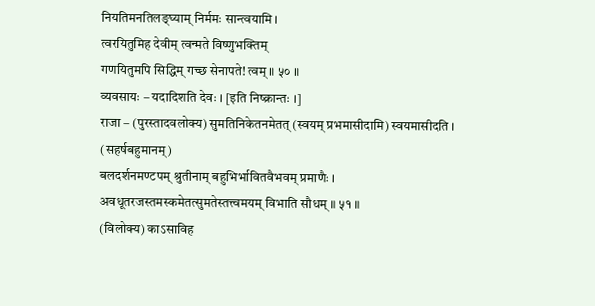नियतिमनतिलङ्घ्याम् निर्ममः सान्त्वयामि ।
त्वरयितुमिह देवीम् त्वन्मते विष्णुभक्तिम्
गणयितुमपि सिद्धिम् गच्छ सेनापते! त्वम् ॥ ५० ॥
व्यवसायः – यदादिशति देवः । [इति निष्क्रान्तः ।]
राजा – (पुरस्तादवलोक्य) सुमतिनिकेतनमेतत् (स्वयम् प्रभमासीदामि) स्वयमासीदति । (सहर्षबहुमानम्)
बलदर्शनमण्टपम् श्रुतीनाम् बहुभिर्भावितवैभवम् प्रमाणैः ।
अवधूतरजस्तमस्कमेतत्सुमतेस्तत्त्वमयम् विभाति सौधम् ॥ ५१ ॥
(विलोक्य) काऽसाविह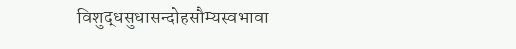विशुद्धसुधासन्दोहसौम्यस्वभावा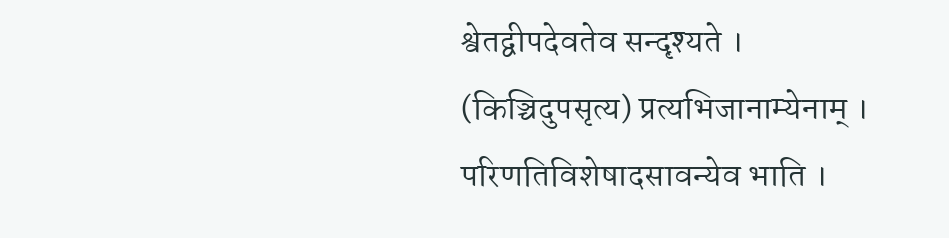श्वेतद्वीपदेवतेव सन्दृश्यते । (किञ्चिदुपसृत्य) प्रत्यभिजानाम्येनाम् । परिणतिविशेषादसावन्येव भाति ।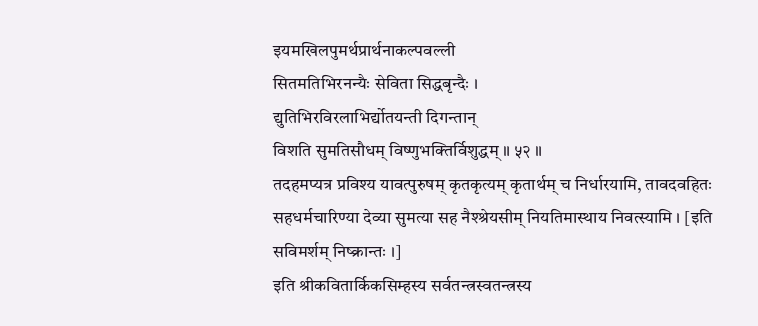इयमखिलपुमर्थप्रार्थनाकल्पवल्ली
सितमतिभिरनन्यैः सेविता सिद्धबृन्दैः ।
द्युतिभिरविरलाभिर्द्योतयन्ती दिगन्तान्
विशति सुमतिसौधम् विष्णुभक्तिर्विशुद्धम् ॥ ५२ ॥
तदहमप्यत्र प्रविश्य यावत्पुरुषम् कृतकृत्यम् कृतार्थम् च निर्धारयामि, तावदवहितः सहधर्मचारिण्या देव्या सुमत्या सह नैश्श्रेयसीम् नियतिमास्थाय निवत्स्यामि । [इति सविमर्शम् निष्क्रान्तः ।]
इति श्रीकवितार्किकसिम्हस्य सर्वतन्त्रस्वतन्त्रस्य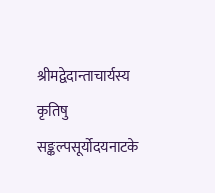श्रीमद्वेदान्ताचार्यस्य कृतिषु सङ्कल्पसूर्योदयनाटके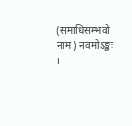(समाधिसम्भवो नाम) नवमोऽङ्कः ।